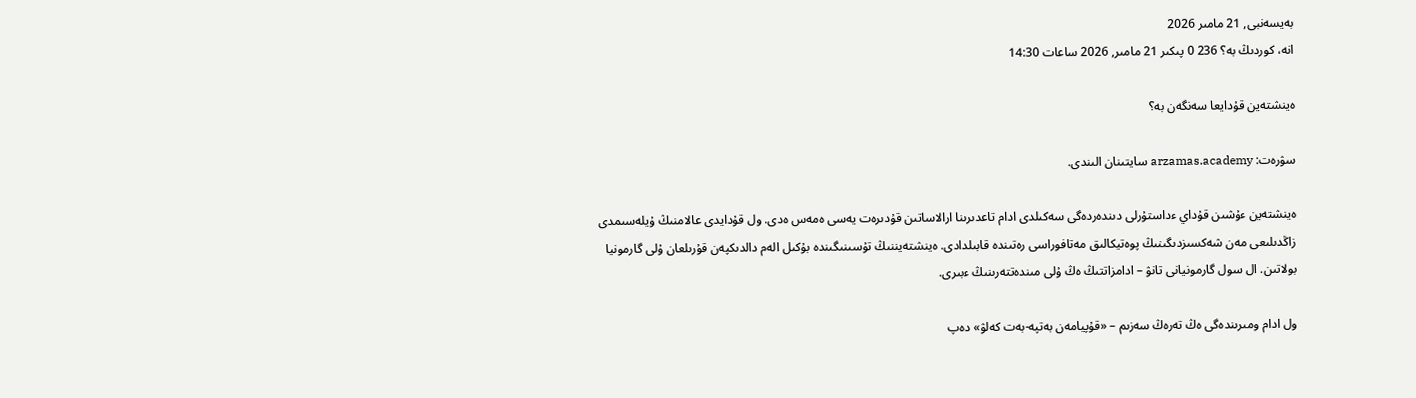بەيسەنبى, 21 مامىر 2026
انە، كوردىڭ بە؟ 236 0 پىكىر 21 مامىر, 2026 ساعات 14:30

ەينشتەين قۇدايعا سەنگەن بە؟

سۋرەت: arzamas.academy سايتىنان الىندى.

ەينشتەين ءۇشىن قۇداي ءداستۇرلى دىندەردەگى سەكىلدى ادام تاعدىرىنا ارالاساتىن قۇدىرەت يەسى ەمەس ەدى. ول قۇدايدى عالامنىڭ ۇيلەسىمدى زاڭدىلىعى مەن شەكسىزدىگىنىڭ پوەتيكالىق مەتافوراسى رەتىندە قابىلدادى. ەينشتەيننىڭ تۇسىنىگىندە بۇكىل الەم دالدىكپەن قۇرىلعان ۇلى گارمونيا بولاتىن. ال سول گارمونيانى تانۋ – ادامزاتتىڭ ەڭ ۇلى مىندەتتەرىنىڭ ءبىرى.

ول ادام ومىرىندەگى ەڭ تەرەڭ سەزىم – «قۇپيامەن بەتپە-بەت كەلۋ» دەپ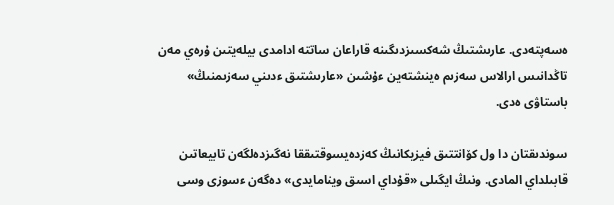ەسەپتەدى. عارىشتىڭ شەكسىزدىگىنە قاراعان ساتتە ادامدى بيلەيتىن ۇرەي مەن تاڭدانىس ارالاس سەزىم ەينشتەين ءۇشىن «عارىشتىق ءدىني سەزىمنىڭ» باستاۋى ەدى.

سوندىقتان دا ول كۆانتتىق فيزيكانىڭ كەزدەيسوقتىققا نەگىزدەلگەن تابيعاتىن قابىلداي المادى. ونىڭ ايگىلى «قۇداي اسىق وينامايدى» دەگەن ءسوزى وسى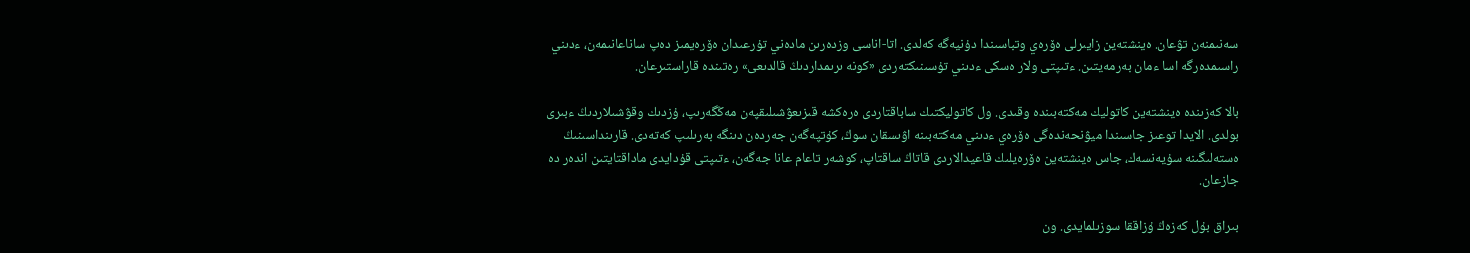سەنىمنەن تۋعان. ەينشتەين زايىرلى ەۆرەي وتباسىندا دۇنيەگە كەلدى. اتا-اناسى وزدەرىن مادەني تۇرعىدان ەۆرەيمىز دەپ ساناعانىمەن، ءدىني راسىمدەرگە اسا ءمان بەرمەيتىن. ءتىپتى ولار ەسكى ءدىني تۇسىنىكتەردى «كونە ىرىمداردىڭ قالدىعى» رەتىندە قاراستىرعان.

بالا كەزىندە ەينشتەين كاتوليك مەكتەبىندە وقىدى. ول كاتوليكتىك ساباقتاردى ەرەكشە قىزىعۋشىلىقپەن مەڭگەرىپ، ۇزدىك وقۋشىلاردىڭ ءبىرى بولدى. الايدا توعىز جاسىندا ميۋنحەندەگى ەۆرەي ءدىني مەكتەبىنە اۋىسقان سوڭ، كۇتپەگەن جەردەن دىنگە بەرىلىپ كەتەدى. قارىنداسىنىڭ ەستەلىگىنە سۇيەنسەك، جاس ەينشتەين ەۆرەيلىك قاعيدالاردى قاتاڭ ساقتاپ، كوشەر تاعام عانا جەگەن، ءتىپتى قۇدايدى ماداقتايتىن اندەر دە جازعان.

بىراق بۇل كەزەڭ ۇزاققا سوزىلمايدى. ون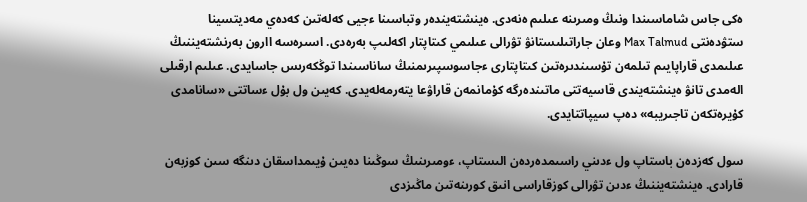ەكى جاس شاماسىندا ونىڭ ومىرىنە عىلىم ەنەدى. ەينشتەيندەر وتباسىنا ءجيى كەلەتىن كەدەي مەديتسينا ستۋدەنتى Max Talmud وعان جاراتىلىستانۋ تۋرالى عىلىمي كىتاپتار اكەلىپ بەرەدى. اسىرەسە اارون بەرنشتەيننىڭ عىلىمدى قاراپايىم تىلمەن تۇسىندىرەتىن كىتاپتارى ءجاسوسپىرىمنىڭ ساناسىندا توڭكەرىس جاسايدى. عىلىم ارقىلى الەمدى تانۋ ەينشتەيندى قاسيەتتى ماتىندەرگە كۇمانمەن قاراۋعا يتەرمەلەيدى. كەيىن ول بۇل ءساتتى «سانامدى كۇيرەتكەن تاجىريبە» دەپ سيپاتتايدى.

سول كەزدەن باستاپ ول ءدىني راسىمدەردەن الىستاپ، ءومىرىنىڭ سوڭىنا دەيىن ۇيىمداسقان دىنگە سىن كوزبەن قارادى. ەينشتەيننىڭ ءدىن تۋرالى كوزقاراسى انىق كورىنەتىن ماڭىزدى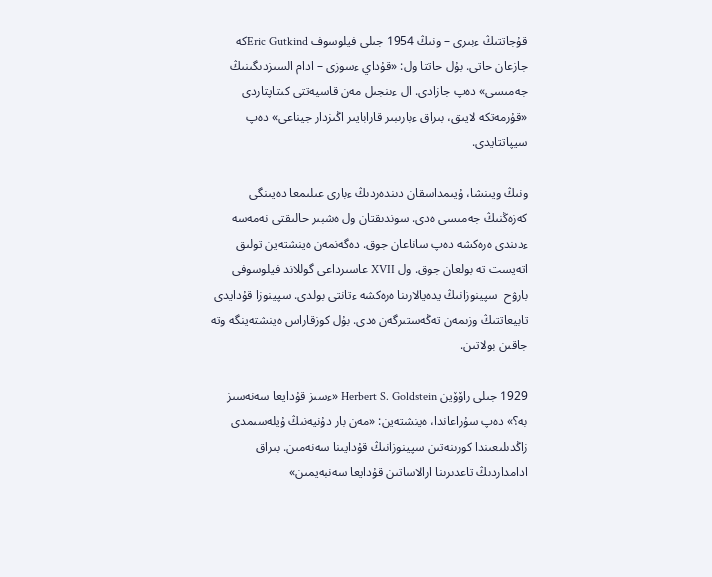قۇجاتتىڭ ءبىرى – ونىڭ 1954 جىلى فيلوسوف Eric Gutkindكە جازعان حاتى. بۇل حاتتا ول: «قۇداي ءسوزى – ادام السىزدىگىنىڭ جەمىسى» دەپ جازادى. ال ءىنجىل مەن قاسيەتتى كىتاپتاردى «قۇرمەتكە لايىق، بىراق ءبارىبىر قارابايىر اڭىزدار جيناعى» دەپ سيپاتتايدى.

ونىڭ ويىنشا، ۇيىمداسقان دىندەردىڭ ءبارى عىلىمعا دەيىنگى كەزەڭنىڭ جەمىسى ەدى. سوندىقتان ول ەشبىر حالىقتى نەمەسە ءدىندى ەرەكشە دەپ ساناعان جوق. دەگەنمەن ەينشتەين تولىق اتەيست تە بولعان جوق. ول XVII عاسىرداعى گوللاند فيلوسوفى بارۋح  سپينوزانىڭ يدەيالارىنا ەرەكشە ءتانتى بولدى. سپينوزا قۇدايدى تابيعاتتىڭ وزىمەن تەڭەستىرگەن ەدى. بۇل كوزقاراس ەينشتەينگە وتە جاقىن بولاتىن.

1929 جىلى راۆۆين Herbert S. Goldstein «ءسىز قۇدايعا سەنەسىز بە؟» دەپ سۇراعاندا، ەينشتەين: «مەن بار دۇنيەنىڭ ۇيلەسىمدى زاڭدىلىعىندا كورىنەتىن سپينوزانىڭ قۇدايىنا سەنەمىن. بىراق ادامداردىڭ تاعدىرىنا ارالاساتىن قۇدايعا سەنبەيمىن»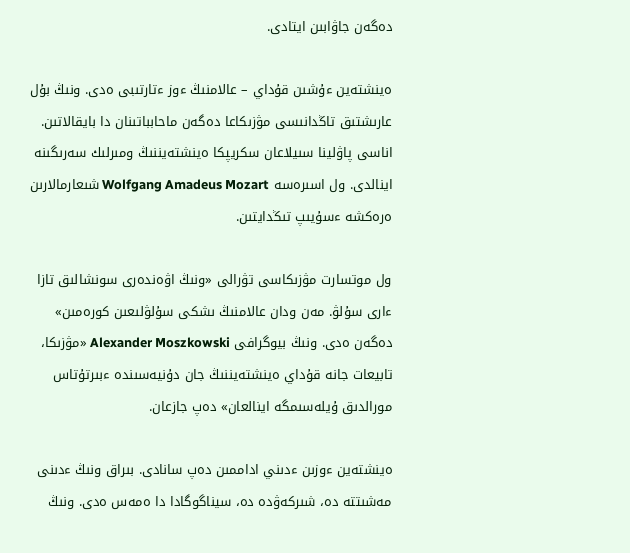دەگەن جاۋابىن ايتادى.

ەينشتەين ءۇشىن قۇداي – عالامنىڭ ءوز ءتارتىبى ەدى. ونىڭ بۇل عارىشتىق تاڭدانىسى مۋزىكاعا دەگەن ماحابباتىنان دا بايقالاتىن. اناسى پاۋلينا سىيلاعان سكريپكا ەينشتەيننىڭ ومىرلىك سەرىگىنە اينالدى. ول اسىرەسە Wolfgang Amadeus Mozart شىعارمالارىن ەرەكشە ءسۇيىپ تىڭدايتىن.

ول موتسارت مۋزىكاسى تۋرالى «ونىڭ اۋەندەرى سونشالىق تازا ءارى سۇلۋ. مەن ودان عالامنىڭ ىشكى سۇلۋلىعىن كورەمىن» دەگەن ەدى. ونىڭ بيوگرافى Alexander Moszkowski «مۋزىكا، تابيعات جانە قۇداي ەينشتەيننىڭ جان دۇنيەسىندە ءبىرتۇتاس مورالدىق ۇيلەسىمگە اينالعان» دەپ جازعان.

ەينشتەين ءوزىن ءدىني اداممىن دەپ سانادى. بىراق ونىڭ ءدىنى مەشىتتە دە، شىركەۋدە دە، سيناگوگادا دا ەمەس ەدى. ونىڭ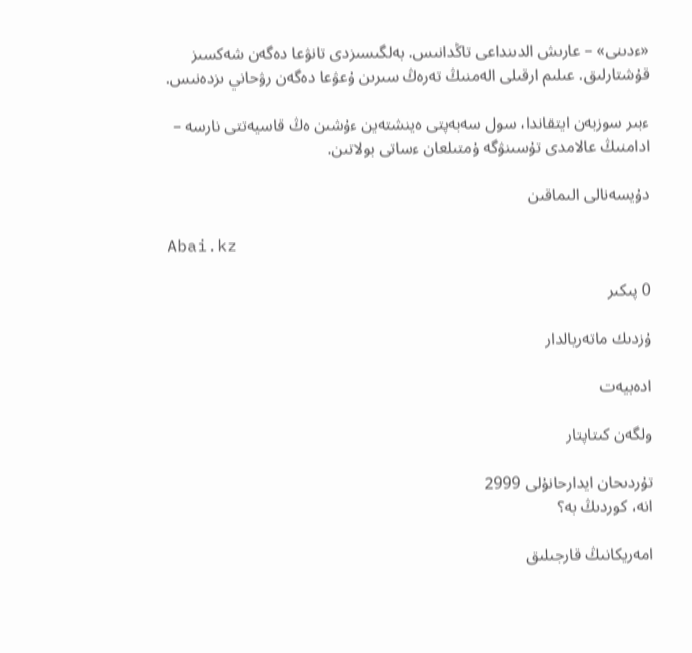«ءدىنى» – عارىش الدىنداعى تاڭدانىس. بەلگىسىزدى تانۋعا دەگەن شەكسىز قۇشتارلىق. عىلىم ارقىلى الەمنىڭ تەرەڭ سىرىن ۇعۋعا دەگەن رۋحاني ىزدەنىس.

ءبىر سوزبەن ايتقاندا، سول سەبەپتى ەينشتەين ءۇشىن ەڭ قاسيەتتى نارسە – ادامنىڭ عالامدى تۇسىنۋگە ۇمتىلعان ءساتى بولاتىن.

دۇيسەنالى الىماقىن

Abai.kz

0 پىكىر

ۇزدىك ماتەريالدار

ادەبيەت

ولگەن كىتاپتار

تۇردىحان ايدارحانۇلى 2999
انە، كوردىڭ بە؟

امەريكانىڭ قارجىلىق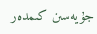جۇيەسىن كىمدەر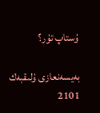ۇستاپ تۇر؟

بەيسەنعازى ۇلىقبەك 2101